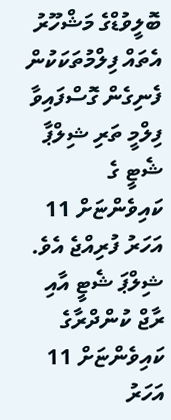ބޮލީވުޑްގެ މަޝްހޫރު އެތައް ފިލްމުތަކަކުން ފެނިގެން ގޮސްފައިވާ ފިލްމީ ތަރި ޝިލްޕާ ޝެޓީ ގެ ކައިވެންޏަށް 11 އަހަރު ފުރިއްޖެ އެވެ. ޝިލްޕަ ޝެޓީ އާއި ރާޖް ކުންދްރާގެ ކައިވެންޏަށް 11 އަހަރު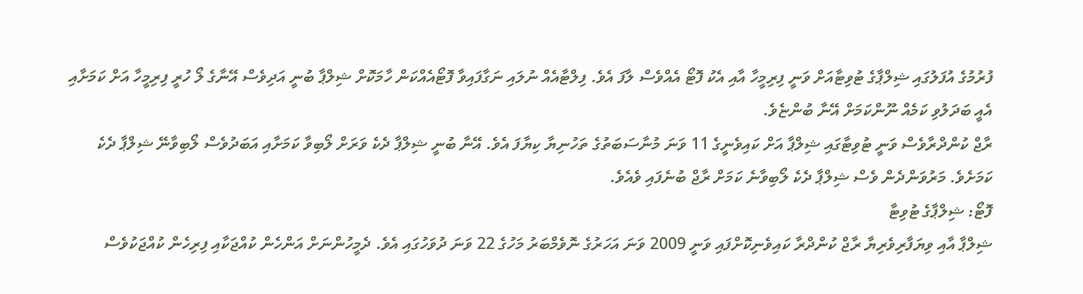ފުރުމުގެ އުފަލުގައި ޝިލްޕާގެ ޓުވިޓާއަށް ވަނީ ފިރިމީހާ އާއި އެކު ފޮޓޯ އެއްވެސް ލާފަ އެވެ. ފިލްޓާއެއް ނުލައި ނަގާފައިވާ ފޮޓޯއެއްކަން ހާމަކޮށް ޝިލްޕާ ބުނީ އަދިވެސް އޭނާގެ ލޯ ހުރީ ފިރިމީހާ އަށް ކަމަށާއި އެއީ ބަދަލުވި ކަމެއް ނޫންކަމަށް އޭނާ ބުންޏެވެ.
ރާޖް ކުންދްރާވެސް ވަނީ ޓުވިޓާގައި ޝިލްޕާ އަށް ކައިވެނީގެ 11 ވަނަ މުނާސަބަތުގެ ތަހުނިޔާ ކިޔާފަ އެވެ. އޭނާ ބުނީ ޝިލްޕާ ދެކެ ވަރަށް ލޯބިވާ ކަމަށާއި އަބަދުވެސް ލޯބިވާނޭ ޝިލްޕާ ދެކެ ކަމަށެވެ. މަރުވަންދެން ވެސް ޝިލްޕާ ދެކެ ލޯބިވާނެ ކަމަށް ރާޖް ބުނެފައި ވެއެވެ.
ފޮޓޯ: ޝިލްޕާގެ ޓުވިޓާ
ޝިލްޕާ އާއި ވިޔަފާރިވެރިޔާ ރާޖް ކުންދްރާ ކައިވެނިކޮށްފައި ވަނީ 2009 ވަނަ އަހަރުގެ ނޮވެމްބަރު މަހުގެ 22 ވަނަ ދުވަހުގައި އެވެ. ދެމީހުންނަށް އަންހެން ކުއްޖަކާއި ފިރިހެން ކުއްޖަކުވެސް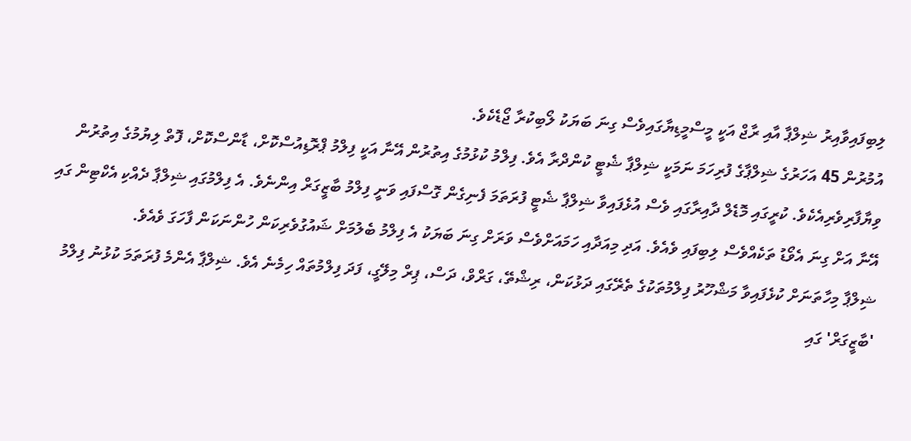ލިބިފައިވާއިރު ޝިލްޕާ އާއި ރާޖް އަކީ މީސްމީޑިޔާގައިވެސް ގިނަ ބަޔަކު ލޯބިކުރާ ޖޯޑެކެވެ.
އުމުރުން 45 އަހަރުގެ ޝިލްޕާގެ ފުރިހަމަ ނަމަކީ ޝިލްޕާ ޝެޓީ ކުންދްރާ އެވެ. ފިލްމު ކުޅުމުގެ އިތުރުން އޭނާ އަކީ ފިލްމު ޕްރޮޑިއުސްކޮށް، ޑާންސްކޮށް، ފޮތް ލިޔުމުގެ އިތުރުން ވިޔާފާރިވެރިއެކެވެ. ކުރީގައި މޮޑެލް ދާއިރާގައި ވެސް އުޅެފައިވާ ޝިލްޕާ ޝެޓީ ފުރަތަމަ ފެނިގެން ގޮސްފައި ވަނީ ފިލްމު ބާޒީގަރް އިންނެވެ. އެ ފިލްމުގައި ޝިލްޕާ ދެއްކި އެކްޓިން ގައި އޭނާ އަށް ގިނަ އެވޯޑު ތަކެއްވެސް ލިބިފައި ވެއެވެ. އަދި މިއަދާއި ހަމައަށްވެސް ވަރަށް ގިނަ ބަޔަކު އެ ފިލްމު ބެލުމަށް ޝައުގުވެރިކަން ހުންނަކަން ފާހަގަ ވެއެވެ.
ޝިލްޕާ މިހާތަނަށް ކުޅެފައިވާ މަޝްހޫރު ފިލްމުތަކުގެ ތެރޭގައި ދަޅުކަން، ރިޝްތޭ، ގަރްވް، ދަސް، ޕިރް މިލޭގީ، ފަދަ ފިލްމުތައް ހިމެނެ އެވެ. ޝިލްޕާ އެންމެ ފުރަތަމަ ކުޅުނު ފިލްމު 'ބާޒީގަރް' ގައި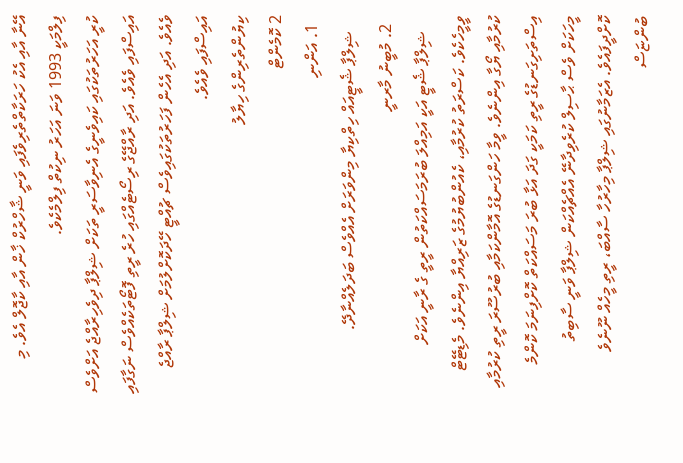އޭނާ އާއި އެކު ހަރަކާތްތެރިވެފައި ވަނީ ޝާހްރުކް ޚާން އާއި ކާޖޮލް އެވެ. މި ފިލްމަކީ 1993 ވަނަ އަހަރު ނިކުތް ފިލްމެކެވެ.
ކުރީ އަހަރުތަކުގައި ކައިވެނީގެ އެނިވާސަރީ ތަކަށް ޝިލްޕާ ދިވެހިރާއްޖެ އަށްވެސް އައިސްފައި ވެއެވެ. އަދި ރާއްޖޭގެ ރިސޯޓެއްގައި ހުރެ ރީތި ފޮޓޯތަކެއްވެސް ނަގާފައި ވެއެވެ. އަދި އެހެން ފަހަރުތަކުގައިވެސް ޗުއްޓީ ހޭދަކޮށްލުމަށް ޝިލްޕާ ރާއްޖެ އައިސްފައި ވެއެވެ.
ކިޔުންތެރިންގެ ހިޔާލު
2 ކޮމެންޓް
  1. އަންނި
    ޝިލްޕާ ޝެޓީއައް ހިތްކިޔާ މިންވަރަށް އެއްވެސް ބަދަލެއްނާދޭ.
  2. މުބީނު މާރނީ
    ޝިލްޕާ ޝެޓީ އަކީ އަމިއްލަ ބުރަމަސައްކަތުން ރީތީ ގެ ރާނީ އަކަށް ވީމީހެކެވެ. ކަސްރަތު ކުރުމާއި، ކެއުންބުޔުމުގެ ޒަރިއްޔާ އިންނެވެ. މެޑިޓޭޓް ކުރުމާއި ޔޯގާ އިންނެވެ. ވީމާ ހަންގަނޑުގެ އޮމާންކަމާއި ބުރުސޫރަ ރީތި ކުރުމާއި އިސްތަށިގަނޑުގެ ރީތި ކަމަކީ ގަދަ އަޅާ ބުރަ މަސައްކަތް ކޮށްފިނަމަ ކޮންމެ މީހަކަށް ވެސް ޙާސިލް ކުރެވިދާނޭ އެއްޗެއްކަން ޝިލްޕާ ވަނީ ސާބިތު ކޮށްދީފައެވެ. އެޒަމާނުގައި ޝިލްޕާ މިހާރުހާ ސާއްބަ، ރީތި މީހެއް ނޫނެވެ ބުންޏަސް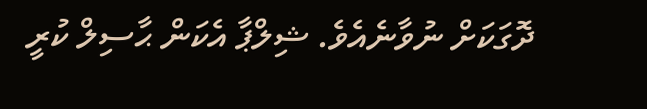ދޮގަކަށް ނުވާނެއެވެ. ޝިލްޕާ އެކަން ޙާސިލް ކުރީ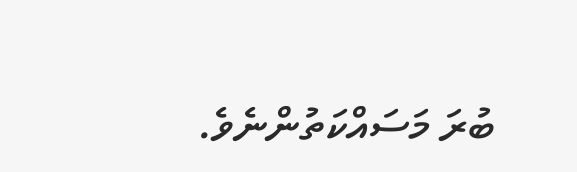ބުރަ މަސައްކަތުންނެވެ.